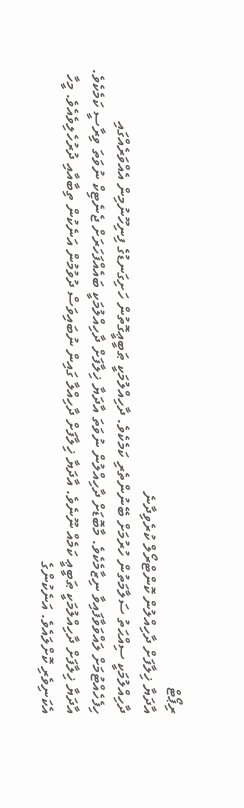ރިޕޯޓް
އާދަޔާ ޚިލާފަށް ދާހިއްލުން ކޮންޓްރޯލް ކުރެވިދާނެ
ދާހިއްލުމަކީ ސިއްޙަތު ސަލާމަތުން ހުރުމަށް ބޭނުންތެރި ކަމެކެވެ. ދާހިއްލުމަކީ ޠަބީޢީގޮތުން ހަށިގަނޑުގެ ފިނިހޫނުމިން އެއްވަރެއްގައި ހިފެހެއްޓުމަށް ލައްވަވާފައިވާ ނިޒާމެކެވެ. މާބޮޑަށް ދާހިއްލުން ނުވަތަ އާދަޔާ ޚިލާފަށް ދާހިއްލުމަކީ ބައެއްފަހަރަށް ޖެނެޓިކް ނުވަތަ ވިރާސީ ކަމެކެވެ.
އާދަޔާ ޚިލާފަށް ދާހިއްލުމަކީ ޠަބީޢީ ކަމެއް ނޫނެވެ. އާދަޔާ ޚިލާފަށް ދާހިއްލާ ގައިން ނުބައިވަސް ދުވުމުން އަނެކުން ތިބާއާއި ދުރުހެލިވެއެވެ. މީހާ އެކަނިވެރި ކޮށްލައެވެ. އަނެކުންގެ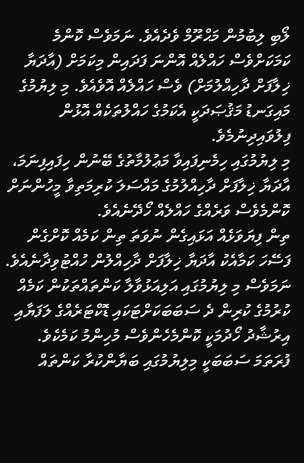ލޯބި ލިބުމުން މަޙްރޫމް ވެދެއެވެ. ނަމަވެސް ކޮންމެ ކަމަކަށްވެސް ހައްލެއް އޮންނަ ފަދައިން މިކަމަށް (އާދަޔާ ޚިލާފަށް ދާހިއްލުމަށް) ވެސް ހައްލެއް އޮވެއެވެ. މި ލިޔުމުގެ މައިގަނޑު މަޤުޞަދަކީ އެކަމުގެ ހައްލުތަކެއް އޮޅުން ފިލުވައިދިނުމެވެ.
މި ލިޔުމުގައި ހިމެނިފައިވާ މަޢުލުމާތުގެ ބޭނުން ހިފައިފިނަމަ، އާދަޔާ ޚިލާފަށް ދާހިއްލުމުގެ މައްސަލަ ކުރިމަތިވާ މީހުންނަށް ކޮންމެވެސް ވަރެއްގެ ހައްލެއް ހޯދޭނެއެވެ.
ތިން ފިޔަވަޅެއް އަޅައިގެން ނުވަތަ ތިން ކަމެއް ކޮށްގެން ފަސޭހަ ކަމާއެކު އާދަޔާ ޚިލާފަށް ދާހިއްލުން ހުއްޓުވިދާނެއެވެ. ނަމަވެސް މި ލިޔުމުގައި އަލިއަޅުވާލާ ކަންތައްތަކުން ކަމެއް ކުރުމުގެ ކުރިން ދެ ސަބަބަކަށްޓަކައި ޑޮކްޓަރެއްގެ ލަފަޔާއި އިރުޝާދު ހޯދުމަކީ ކޮންމެހެންވެސް މުހިންމު ކަމެކެވެ.
ފުރަތަމަ ސަބަބަކީ މިލިޔުމުގައި ބަޔާންކުރާ ކަންތައް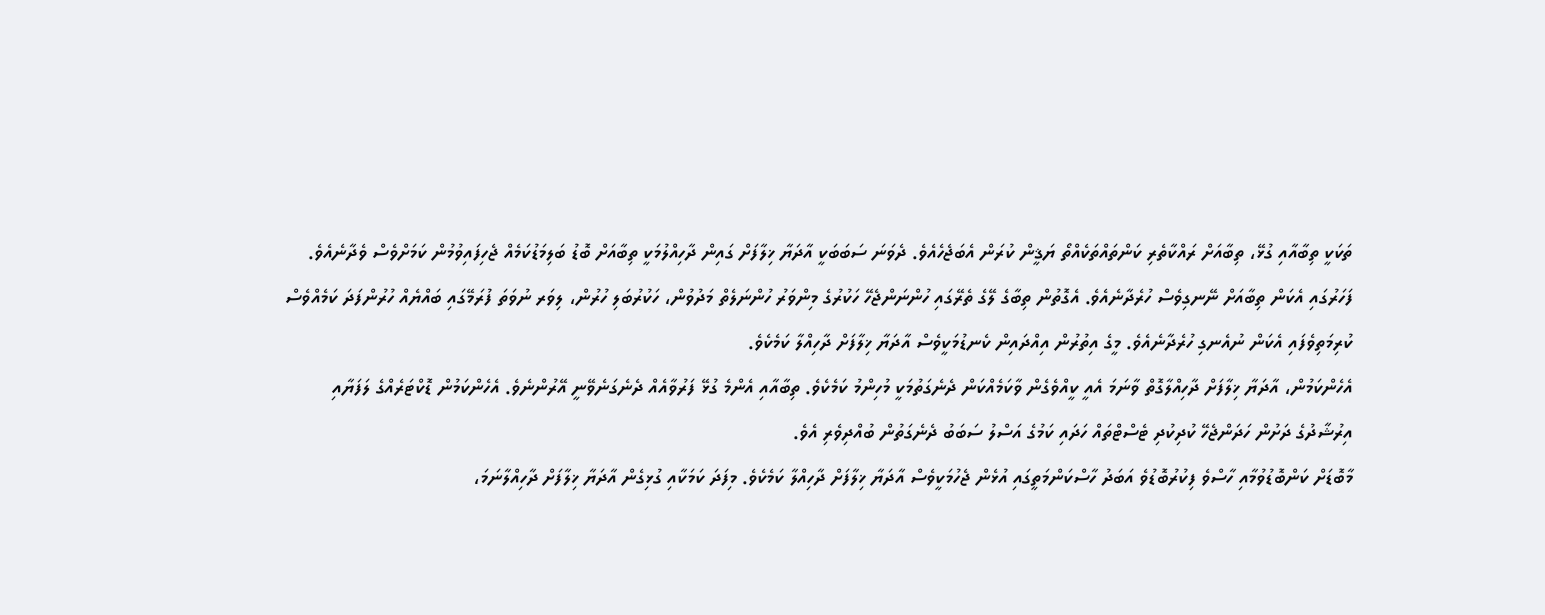ތަކަކީ ތިބާއާއި ގުޅޭ، ތިބާއަށް ރައްކާތެރި ކަންތައްތަކެއްތޯ ޔަޤީން ކުރަން އެބަޖެހެއެވެ. ދެވަނަ ސަބަބަކީ އާދަޔާ ޚިލާފަށް ގައިން ދާހިއްލުމަކީ ތިބާއަށް ބޮޑު ބަލިމަޑުކަމެއް ޖެހިފައިވުމުން ކަމަށްވެސް ވެދާނެއެވެ. ފަހަރުގައި އެކަން ތިބާއަށް ނޭނގިވެސް ހުރެދާނެއެވެ. އެގޮތުން ތިބާގެ ލޭގެ ތެރޭގައި ހުންނަންޖެހޭ ހަކުރުގެ މިންވަރު ހުންނަލެތް މަދުވުން، ހަކުރުބަލި ހުރުން، ލިވަރ ނުވަތަ ފުރަމޭގައި ބައްޔެއް ހުރުންފަދަ ކަމެއްވެސް ކުރިމަތިވެފައި އެކަން ނުއެނގި ހުރެދާނެއެވެ. މީގެ އިތުރުން އިއްދައިން ކެނޑުމަކީވެސް އާދަޔާ ޚިލާފަށް ދާހިއްލާ ކަމެކެވެ.
އެހެންކަމުން، އާދަޔާ ޚިލާފަށް ދާހިއްލާގޮތް ވާނަމަ އެއީ ކީއްވެގެން ވާކަމެއްކަން ދެނެގަތުމަކީ މުހިންމު ކަމެކެވެ. ތިބާއާއި އެންމެ ގުޅޭ ފަރުވާއެއް ދެނެގަނެވޭނީ އޭރުންނެވެ. އެހެންކަމުން ޑޮކްޓަރެއްގެ ލަފަޔާއި އިރުޝާދުގެ ދަށުން ހަދަންޖެހޭ ކުދިކުދި ޓެސްޓްތައް ހަދައި ކަމުގެ އަސްލު ސަބަބު ދެނެގަތުން ބުއްދިވެރި އެވެ.
މާބޮޑަށް ކަންބޮޑުވުމާއި ހާސްވެ ފިކުރުބޮޑުވެ އަބަދު ހާސްކަންމަތީގައި އުޅެން ޖެހުމަކީވެސް އާދަޔާ ޚިލާފަށް ދާހިއްލާ ކަމެކެވެ. މިފަދަ ކަމަކާއި ގުޅިގެން އާދަޔާ ޚިލާފަށް ދާހިއްލާނަމަ،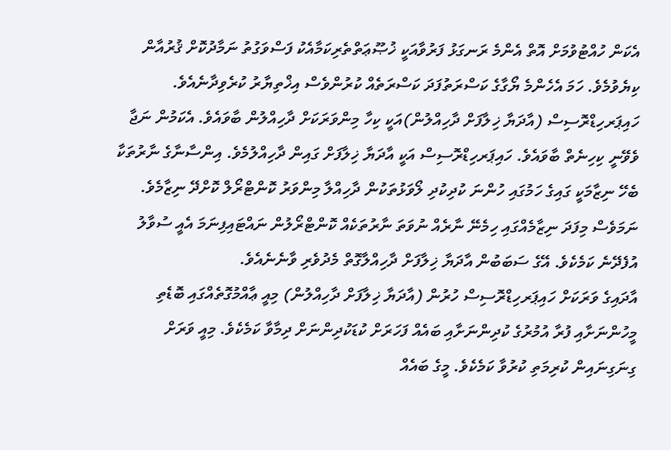އެކަން ހުއްޓުވުމަށް އޮތް އެންމެ ރަނގަޅު ފަރުވާއަކީ ޚުޞޫޢަތްތެރިކަމާއެކު ފަސްވަގުތު ނަމާދުކޮށް ޤުރުއާން ކިޔެވުމެވެ. ހަމަ އެހެންމެ ޔޯގާގެ ކަސްރަތުފަދަ ކަސްރަތެއް ކުރުންވެސް އިޚްތިޔާރު ކުރެވިދާނެއެވެ.
ހައިޕަރހިޑްރޮސިސް (އާދަޔާ ޚިލާފަށް ދާހިއްލުން)އަކީ ކިހާ މިންވަރަކަށް ދާހިއްލުން ބާވައެވެ. އެކަމުން ނަޖާ ވެވޭނީ ކިހިނެތް ބާވައެވެ. ހައިޕަރހިޑްރޮސިސް އަކީ އާދަޔާ ޚިލާފަށް ގައިން ދާހިއްލުމެވެ. އިންސާނާގެ ނާރުތަކާ ބެހޭ ނިޒާމަކީ ގައިގެ ހަމުގައި ހުންނަ ކުދިކުދި ލޯވަޅުތަކުން ދާހިއްލާ މިންވަރު ކޮންޓްރޯލް ކޮށްދޭ ނިޒާމެވެ. ނަމަވެސް މިފަދަ ނިޒާމެއްގައި ހިމެނޭ ނާރެއް ނުވަތަ ނާރުތަކެއް ކޮންޓްރޯލުން ނައްޓައިފިނަމަ އެއީ ސުވާލު އުފެދޭނެ ކަމެކެވެ. އޭގެ ސަބަބުން އާދަޔާ ޚިލާފަށް ދާހިއްލާގޮތް މެދުވެރި ވާނެނެއެވެ.
އާދައިގެ ވަރަކަށް ހައިޕަރހިޑްރޮސިސް ހުރުން (އާދަޔާ ޚިލާފަށް ދާހިއްލުން) މިއީ ޢާއްމުގޮތެއްގައި ބޮޑެތި މީހުންނަށާއި ފުރާ އުމުރުގެ ކުދިންނަށާއި ބައެއް ފަހަރަށް ކުޑަކުދިންނަށް ދިމާވާ ކަމެކެވެ. މިއީ ވަރަށް ގިނަގިނައިން ކުރިމަތި ކުރުވާ ކަމެކެވެ. މީގެ ބައެއް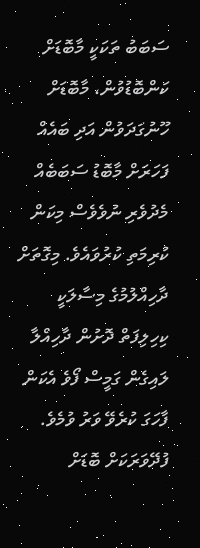ސަބަބު ތަކަކީ މާބޮޑަށް ކަންބޮޑުވުން، މާބޮޑަށް ހޫނުގަދަވުން އަދި ބައެއް ފަހަރަށް މާބޮޑު ސަބަބެއް މެދުވެރި ނުވެވެސް މިކަން ކުރިމަތި ކުރުވައެވެ. މިގޮތަށް ދާހިއްލުމުގެ މިސާލަކީ ކިހިލިފަތް ދޮށުން ދާހިއްލާ ލައިގެން ގަމީސް ފޯވެ އެކަން ފާހަގަ ކުރެވޭ ވަރު ވުމެވެ.
ފުދޭވަރަކަށް ބޮޑަށް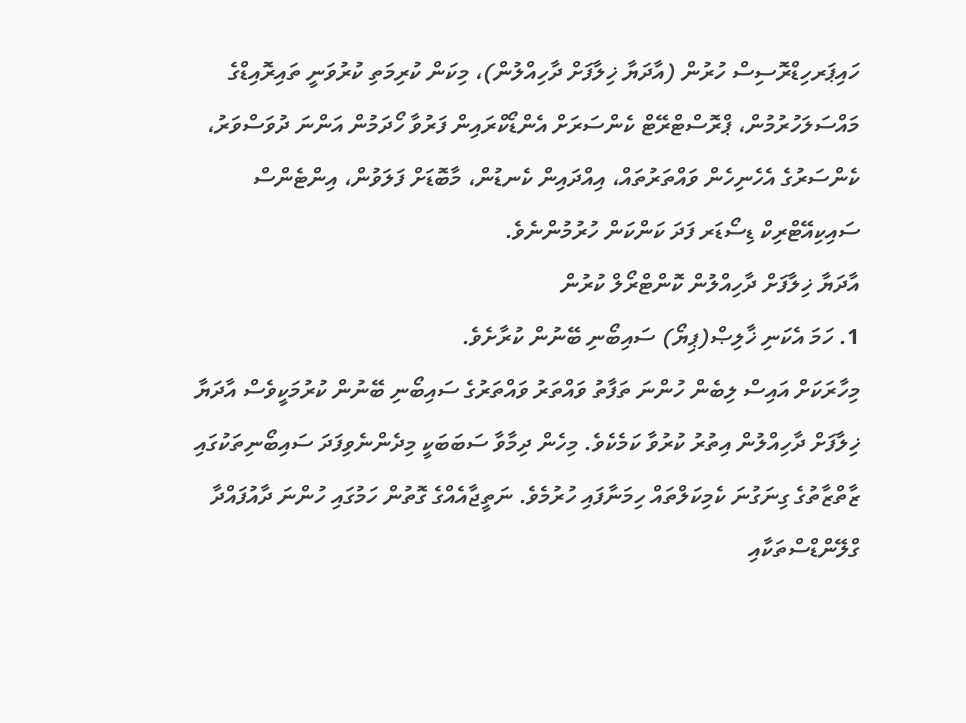ހައިޕަރހިޑްރޮސިސް ހުރުން (އާދަޔާ ޚިލާފަށް ދާހިއްލުން)، މިކަން ކުރިމަތި ކުރުވަނީ ތައިރޮއިޑްގެ މައްސަލަހުރުމުން، ޕްރޮސްޓްރޭޓް ކެންސަރަށް އެންޑޯކްރައިން ފަރުވާ ހޯދަމުން އަންނަ ދުވަސްވަރު، ކެންސަރުގެ އެހެނިހެން ވައްތަރުތައް، އިއްދައިން ކެނޑުން، މާބޮޑަށް ފަލަވުން، އިންޓެންސް ސައިކިއޭޓްރިކް ޑިސޯޑަރ ފަދަ ކަންކަން ހުރުމުންނެވެ.
އާދަޔާ ޚިލާފަށް ދާހިއްލުން ކޮންޓްރޯލް ކުރުން
1. ހަމަ އެކަނި ޚާލިޞް(ޕިޔޯ) ސައިބޯނި ބޭނުން ކުރާށެވެ.
މިހާރަކަށް އައިސް ލިބެން ހުންނަ ތަފާތު ވައްތަރު ވައްތަރުގެ ސައިބޯނި ބޭނުން ކުރުމަކީވެސް އާދަޔާ ޚިލާފަށް ދާހިއްލުން އިތުރު ކުރުވާ ކަމެކެވެ. މިހެން ދިމާވާ ސަބަބަކީ މިދެންނެވިފަދަ ސައިބޯނިތަކުގައި ޒާތްޒާތުގެ ގިނަގުނަ ކެމިކަލްތައް ހިމަނާފައި ހުރުމެވެ. ނަތީޖާއެއްގެ ގޮތުން ހަމުގައި ހުންނަ ދާއުފައްދާ ގްލޭންޑްސްތަކާއި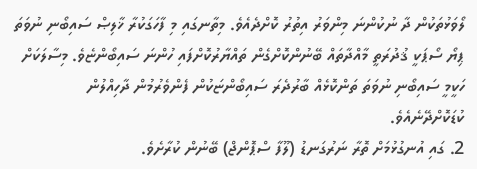ލޯވަޅުތަކުން ދާ ނުކުންނަ މިންވަރު އިތުރު ކޮށްދެއެވެ. މިތާނގައި މި ފާހަގަކުރާ ޚާލިޞް ސައިބޯނި ނުވަތަ ޕިޔޯ ސޯޕަކީ ޤުދުރަތީ މާއްދާތައް ބޭނުންކޮށްގެން ތައްޔާރުކޮށްފައި ހުންނަ ސައިބޯންޏެވެ. މިސާލަކަށް ހަކީމީ ސައިބޯނި ނުވަތަ ތަންކޮޅެއް ބާރުދެރަ ސައިބޯންޏަކުން ފެންވެރުމުން ދާހިއްލުން ކުޑަކޮށްދޭނެއެވެ.
2. ގައި އުނގުޅުމަށް ތޮރާ ނަރުގަނޑު (ލޫފާ ސްޕޮންޖް) ބޭނުން ކުރާށެވެ.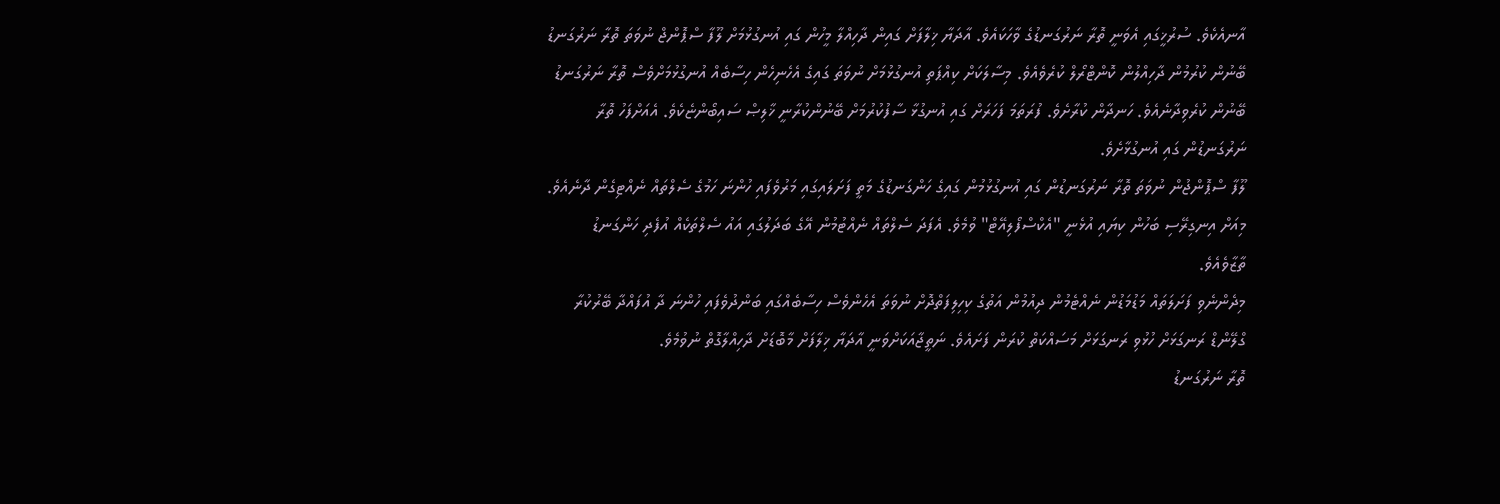އާނއެކެވެ. ސުރުޚީގައި އެވަނީ ތޮރާ ނަރުގަނޑުގެ ވާހަކައެވެ. އާދަޔާ ޚިލާފަށް ގައިން ދާހިއްލާ މީހުން ގައި އުނގުޅުމަށް ލޫފާ ސްޕޮންޖް ނުވަތަ ތޮރާ ނަރުގަނޑު ބޭނުން ކުރުމުން ދާހިއްލުން ކޮންޓްރޯލް ކުރެވެއެވެ. މިސާލަކަށް ކިއްޕަތި އުނގުޅުމަށް ނުވަތަ ގައިގެ އެހެނިހެން ހިސާބެއް އުނގުޅުމަށްވެސް ތޮރާ ނަރުގަނޑު ބޭނުން ކުރެވިދާނެއެވެ. ހަނދާން ކުރާށެވެ. ފުރަތަމަ ފަހަރަށް ގައި އުނގުޅާ ސާފުކުރުމަށް ބޭނުންކުރާނީ ޚާލިޞް ސައިބޯންޏެކެވެ. އެއަށްފަހު ތޮރާ ނަރުގަނޑުން ގައި އުނގުޅާށެވެ.
ލޫފާ ސްޕޮންޖުން ނުވަތަ ތޮރާ ނަރުގަނޑުން ގައި އުނގުޅުމުން ގައިގެ ހަންގަނޑުގެ މަތީ ފަށަލައިގައި މަރުވެފައި ހުންނަ ހަމުގެ ސެލްތައް ނެއްޓިގެން ދާނެއެވެ. މިއަށް އިނގިރޭސި ބަހުން ކިޔައި އުޅެނީ "އެކްސްފޯލިއޭޓް" ވުމެވެ. އެފަދަ ސެލްތައް ނެއްޓުމުން އޭގެ ބަދަލުގައި އައު ސެލްތަކެއް އުފެދި ހަންގަނޑު ތާޒާވެއެވެ.
މިދެންނެވި ފަށަލަތައް މަޑުމަޑުން ނެއްޓެމުން ދިއުމުން އަތުގެ ކިހިލިފަތްދޮށް ނުވަތަ އެހެންވެސް ހިސާބެއްގައި ބަންދުވެފައި ހުންނަ ދާ އުފައްދާ ބޭރުކުރާ ގްލޭންޑް ރަނގަޅަށް ހުޅުވި ރަނގަޅަށް މަސައްކަތް ކުރަން ފަށައެވެ. ނަތީޖާއަކަށްވަނީ އާދަޔާ ޚިލާފަށް މާބޮޑަށް ދާހިއްލާގޮތް ނުވުމެވެ.
ތޮރާ ނަރުގަނޑު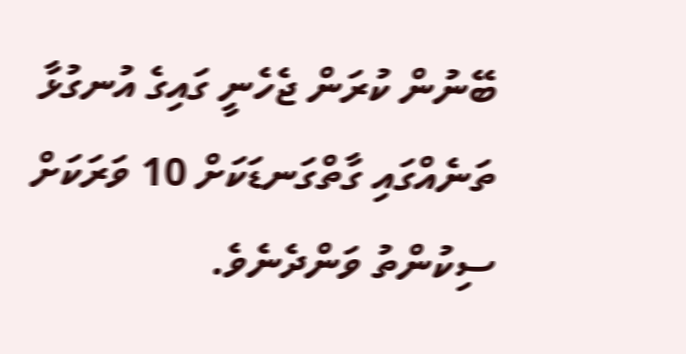ބޭނުން ކުރަން ޖެހެނީ ގައިގެ އުނގުޅާ ތަނެއްގައި ގާތްގަނޑަކަށް 10 ވަރަކަށް ސިކުންތު ވަންދެނެވެ.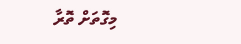މިގޮތަށް ތޮރާ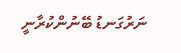ނަރުގަނޑު ބޭނުންކުރާނީ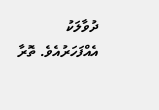ދުވާލަކު އެއްފަހަރުއެވެ. ތޮރާ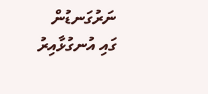ނަރުގަނޑުން ގައި އުނގުޅާއިރު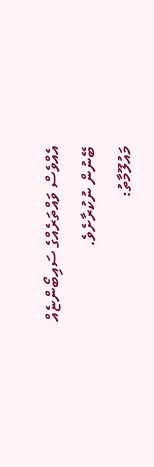އެއްވެސް ވައްތަރެއްގެ ސައިބޯންޏެއް ބޭނުން ނުކުރާށެވެ.
މައުލޫމާތު: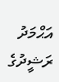އަޙްމަދު ރަޝީދުގެ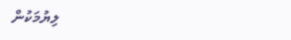ލިޔުމަކުން